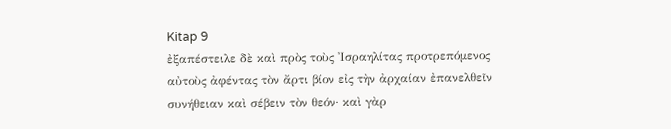Kitap 9
ἐξαπέστειλε δὲ καὶ πρὸς τοὺς Ἰσραηλίτας προτρεπόμενος αὐτοὺς ἀφέντας τὸν ἄρτι βίον εἰς τὴν ἀρχαίαν ἐπανελθεῖν συνήθειαν καὶ σέβειν τὸν θεόν· καὶ γὰρ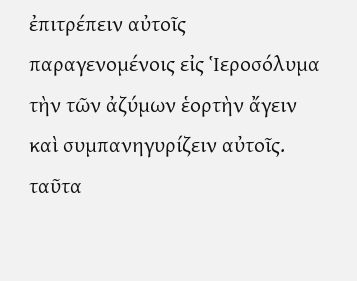ἐπιτρέπειν αὐτοῖς παραγενομένοις εἰς Ἱεροσόλυμα τὴν τῶν ἀζύμων ἑορτὴν ἄγειν καὶ συμπανηγυρίζειν αὐτοῖς. ταῦτα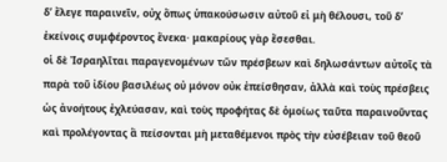δʼ ἔλεγε παραινεῖν, οὐχ ὅπως ὑπακούσωσιν αὐτοῦ εἰ μὴ θέλουσι, τοῦ δʼ ἐκείνοις συμφέροντος ἕνεκα· μακαρίους γὰρ ἔσεσθαι.
οἱ δὲ Ἰσραηλῖται παραγενομένων τῶν πρέσβεων καὶ δηλωσάντων αὐτοῖς τὰ παρὰ τοῦ ἰδίου βασιλέως οὐ μόνον οὐκ ἐπείσθησαν, ἀλλὰ καὶ τοὺς πρέσβεις ὡς ἀνοήτους ἐχλεύασαν, καὶ τοὺς προφήτας δὲ ὁμοίως ταῦτα παραινοῦντας καὶ προλέγοντας ἃ πείσονται μὴ μεταθέμενοι πρὸς τὴν εὐσέβειαν τοῦ θεοῦ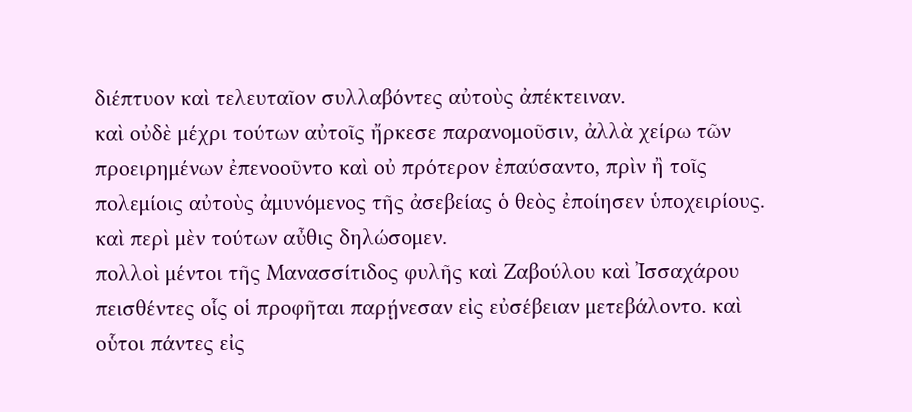διέπτυον καὶ τελευταῖον συλλαβόντες αὐτοὺς ἀπέκτειναν.
καὶ οὐδὲ μέχρι τούτων αὐτοῖς ἤρκεσε παρανομοῦσιν, ἀλλὰ χείρω τῶν προειρημένων ἐπενοοῦντο καὶ οὐ πρότερον ἐπαύσαντο, πρὶν ἢ τοῖς πολεμίοις αὐτοὺς ἀμυνόμενος τῆς ἀσεβείας ὁ θεὸς ἐποίησεν ὑποχειρίους. καὶ περὶ μὲν τούτων αὖθις δηλώσομεν.
πολλοὶ μέντοι τῆς Μανασσίτιδος φυλῆς καὶ Ζαβούλου καὶ Ἰσσαχάρου πεισθέντες οἷς οἱ προφῆται παρῄνεσαν εἰς εὐσέβειαν μετεβάλοντο. καὶ οὗτοι πάντες εἰς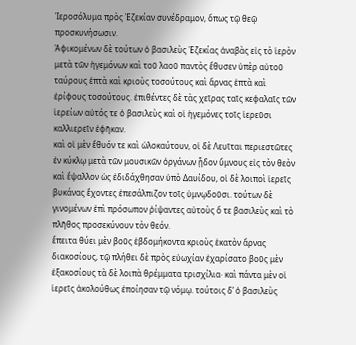Ἱεροσόλυμα πρὸς Ἐζεκίαν συνέδραμον, ὅπως τῷ θεῷ προσκυνήσωσιν.
Ἀφικομένων δὲ τούτων ὁ βασιλεὺς Ἐζεκίας ἀναβὰς εἰς τὸ ἱερὸν μετὰ τῶν ἡγεμόνων καὶ τοῦ λαοῦ παντὸς ἔθυσεν ὑπὲρ αὑτοῦ ταύρους ἑπτὰ καὶ κριοὺς τοσούτους καὶ ἄρνας ἑπτὰ καὶ ἐρίφους τοσούτους. ἐπιθέντες δὲ τὰς χεῖρας ταῖς κεφαλαῖς τῶν ἱερείων αὐτός τε ὁ βασιλεὺς καὶ οἱ ἡγεμόνες τοῖς ἱερεῦσι καλλιερεῖν ἐφῆκαν.
καὶ οἱ μὲν ἔθυόν τε καὶ ὡλοκαύτουν, οἱ δὲ Λευῖται περιεστῶτες ἐν κύκλῳ μετὰ τῶν μουσικῶν ὀργάνων ᾖδον ὕμνους εἰς τὸν θεὸν καὶ ἔψαλλον ὡς ἐδιδάχθησαν ὑπὸ Δαυίδου, οἱ δὲ λοιποὶ ἱερεῖς βυκάνας ἔχοντες ἐπεσάλπιζον τοῖς ὑμνῳδοῦσι. τούτων δὲ γινομένων ἐπὶ πρόσωπον ῥίψαντες αὑτοὺς ὅ τε βασιλεὺς καὶ τὸ πλῆθος προσεκύνουν τὸν θεόν.
ἔπειτα θύει μὲν βοῦς ἑβδομήκοντα κριοὺς ἑκατὸν ἄρνας διακοσίους, τῷ πλήθει δὲ πρὸς εὐωχίαν ἐχαρίσατο βοῦς μὲν ἑξακοσίους τὰ δὲ λοιπὰ θρέμματα τρισχίλια· καὶ πάντα μὲν οἱ ἱερεῖς ἀκολούθως ἐποίησαν τῷ νόμῳ. τούτοις δʼ ὁ βασιλεὺς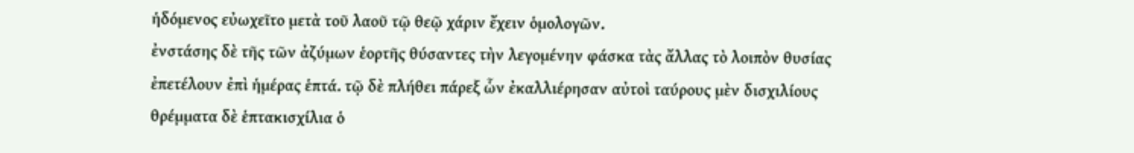ἡδόμενος εὐωχεῖτο μετὰ τοῦ λαοῦ τῷ θεῷ χάριν ἔχειν ὁμολογῶν.
ἐνστάσης δὲ τῆς τῶν ἀζύμων ἑορτῆς θύσαντες τὴν λεγομένην φάσκα τὰς ἄλλας τὸ λοιπὸν θυσίας ἐπετέλουν ἐπὶ ἡμέρας ἑπτά. τῷ δὲ πλήθει πάρεξ ὧν ἐκαλλιέρησαν αὐτοὶ ταύρους μὲν δισχιλίους θρέμματα δὲ ἑπτακισχίλια ὁ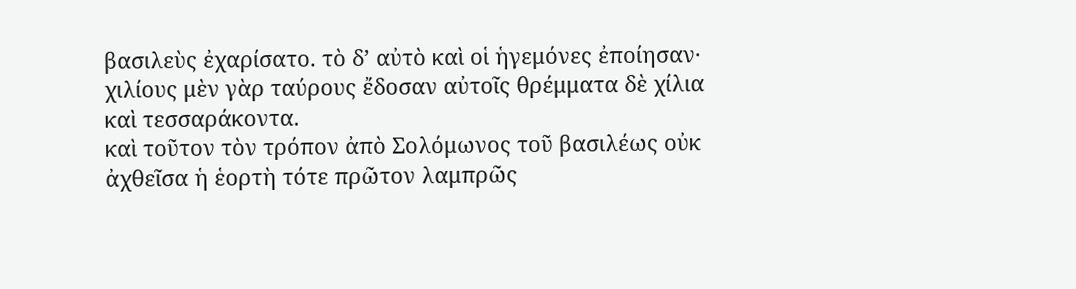βασιλεὺς ἐχαρίσατο. τὸ δʼ αὐτὸ καὶ οἱ ἡγεμόνες ἐποίησαν· χιλίους μὲν γὰρ ταύρους ἔδοσαν αὐτοῖς θρέμματα δὲ χίλια καὶ τεσσαράκοντα.
καὶ τοῦτον τὸν τρόπον ἀπὸ Σολόμωνος τοῦ βασιλέως οὐκ ἀχθεῖσα ἡ ἑορτὴ τότε πρῶτον λαμπρῶς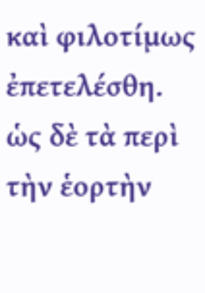καὶ φιλοτίμως ἐπετελέσθη. ὡς δὲ τὰ περὶ τὴν ἑορτὴν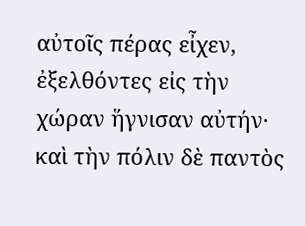αὐτοῖς πέρας εἶχεν, ἐξελθόντες εἰς τὴν χώραν ἥγνισαν αὐτήν·
καὶ τὴν πόλιν δὲ παντὸς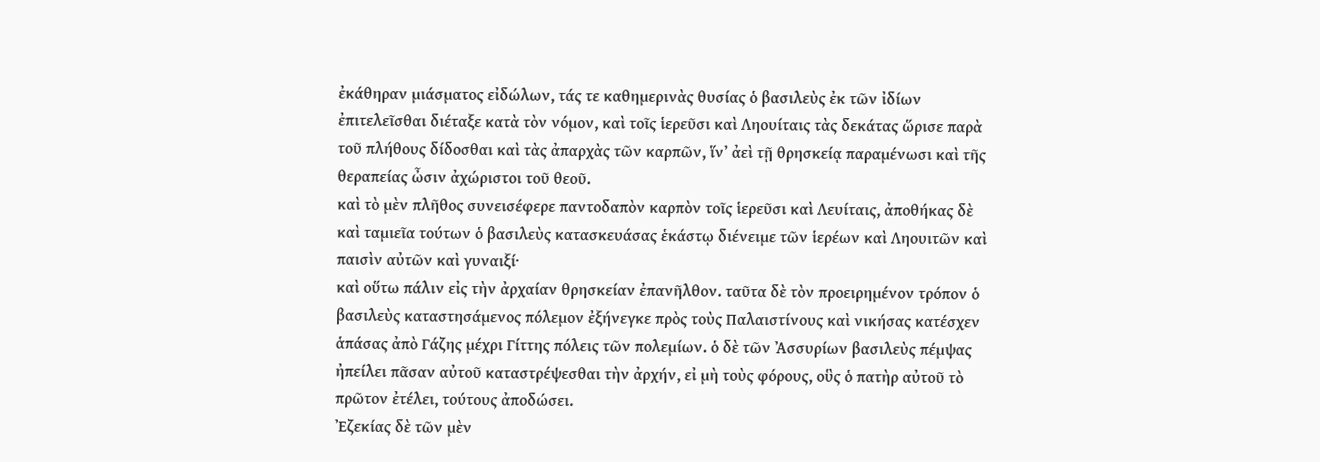ἐκάθηραν μιάσματος εἰδώλων, τάς τε καθημερινὰς θυσίας ὁ βασιλεὺς ἐκ τῶν ἰδίων ἐπιτελεῖσθαι διέταξε κατὰ τὸν νόμον, καὶ τοῖς ἱερεῦσι καὶ Ληουίταις τὰς δεκάτας ὥρισε παρὰ τοῦ πλήθους δίδοσθαι καὶ τὰς ἀπαρχὰς τῶν καρπῶν, ἵνʼ ἀεὶ τῇ θρησκείᾳ παραμένωσι καὶ τῆς θεραπείας ὦσιν ἀχώριστοι τοῦ θεοῦ.
καὶ τὸ μὲν πλῆθος συνεισέφερε παντοδαπὸν καρπὸν τοῖς ἱερεῦσι καὶ Λευίταις, ἀποθήκας δὲ καὶ ταμιεῖα τούτων ὁ βασιλεὺς κατασκευάσας ἑκάστῳ διένειμε τῶν ἱερέων καὶ Ληουιτῶν καὶ παισὶν αὐτῶν καὶ γυναιξί·
καὶ οὕτω πάλιν εἰς τὴν ἀρχαίαν θρησκείαν ἐπανῆλθον. ταῦτα δὲ τὸν προειρημένον τρόπον ὁ βασιλεὺς καταστησάμενος πόλεμον ἐξήνεγκε πρὸς τοὺς Παλαιστίνους καὶ νικήσας κατέσχεν ἁπάσας ἀπὸ Γάζης μέχρι Γίττης πόλεις τῶν πολεμίων. ὁ δὲ τῶν Ἀσσυρίων βασιλεὺς πέμψας ἠπείλει πᾶσαν αὐτοῦ καταστρέψεσθαι τὴν ἀρχήν, εἰ μὴ τοὺς φόρους, οὓς ὁ πατὴρ αὐτοῦ τὸ πρῶτον ἐτέλει, τούτους ἀποδώσει.
Ἐζεκίας δὲ τῶν μὲν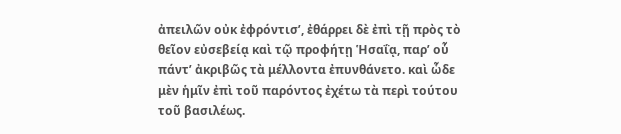ἀπειλῶν οὐκ ἐφρόντισʼ, ἐθάρρει δὲ ἐπὶ τῇ πρὸς τὸ θεῖον εὐσεβείᾳ καὶ τῷ προφήτῃ Ἡσαΐᾳ, παρʼ οὗ πάντʼ ἀκριβῶς τὰ μέλλοντα ἐπυνθάνετο. καὶ ὧδε μὲν ἡμῖν ἐπὶ τοῦ παρόντος ἐχέτω τὰ περὶ τούτου τοῦ βασιλέως.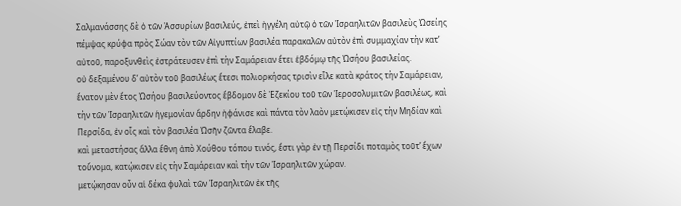Σαλμανάσσης δὲ ὁ τῶν Ἀσσυρίων βασιλεύς, ἐπεὶ ἠγγέλη αὐτῷ ὁ τῶν Ἰσραηλιτῶν βασιλεὺς Ὠσείης πέμψας κρύφα πρὸς Σώαν τὸν τῶν Αἰγυπτίων βασιλέα παρακαλῶν αὐτὸν ἐπὶ συμμαχίαν τὴν κατʼ αὐτοῦ, παροξυνθεὶς ἐστράτευσεν ἐπὶ τὴν Σαμάρειαν ἔτει ἑβδόμῳ τῆς Ὠσήου βασιλείας.
οὐ δεξαμένου δʼ αὐτὸν τοῦ βασιλέως ἔτεσι πολιορκήσας τρισὶν εἷλε κατὰ κράτος τὴν Σαμάρειαν, ἔνατον μὲν ἔτος Ὠσήου βασιλεύοντος ἕβδομον δὲ Ἐζεκίου τοῦ τῶν Ἱεροσολυμιτῶν βασιλέως, καὶ τὴν τῶν Ἰσραηλιτῶν ἡγεμονίαν ἄρδην ἠφάνισε καὶ πάντα τὸν λαὸν μετῴκισεν εἰς τὴν Μηδίαν καὶ Περσίδα, ἐν οἷς καὶ τὸν βασιλέα Ὠσῆν ζῶντα ἔλαβε.
καὶ μεταστήσας ἄλλα ἔθνη ἀπὸ Χούθου τόπου τινός, ἔστι γὰρ ἐν τῇ Περσίδι ποταμὸς τοῦτʼ ἔχων τοὔνομα, κατῴκισεν εἰς τὴν Σαμάρειαν καὶ τὴν τῶν Ἰσραηλιτῶν χώραν.
μετῴκησαν οὖν αἱ δέκα φυλαὶ τῶν Ἰσραηλιτῶν ἐκ τῆς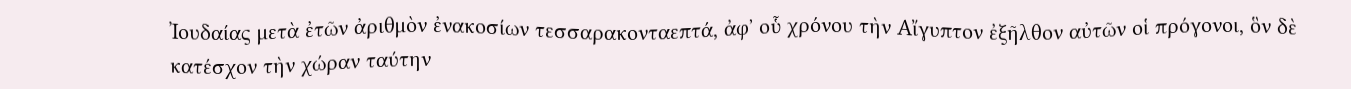Ἰουδαίας μετὰ ἐτῶν ἀριθμὸν ἐνακοσίων τεσσαρακονταεπτά, ἀφʼ οὗ χρόνου τὴν Αἴγυπτον ἐξῆλθον αὐτῶν οἱ πρόγονοι, ὃν δὲ κατέσχον τὴν χώραν ταύτην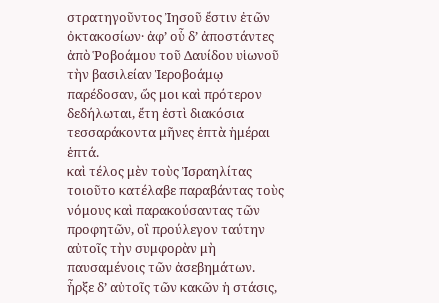στρατηγοῦντος Ἰησοῦ ἔστιν ἐτῶν ὀκτακοσίων· ἀφʼ οὗ δʼ ἀποστάντες ἀπὸ Ῥοβοάμου τοῦ Δαυίδου υἱωνοῦ τὴν βασιλείαν Ἱεροβοάμῳ παρέδοσαν, ὥς μοι καὶ πρότερον δεδήλωται, ἔτη ἐστὶ διακόσια τεσσαράκοντα μῆνες ἑπτὰ ἡμέραι ἑπτά.
καὶ τέλος μὲν τοὺς Ἰσραηλίτας τοιοῦτο κατέλαβε παραβάντας τοὺς νόμους καὶ παρακούσαντας τῶν προφητῶν, οἳ προύλεγον ταύτην αὐτοῖς τὴν συμφορὰν μὴ παυσαμένοις τῶν ἀσεβημάτων.
ἦρξε δʼ αὐτοῖς τῶν κακῶν ἡ στάσις,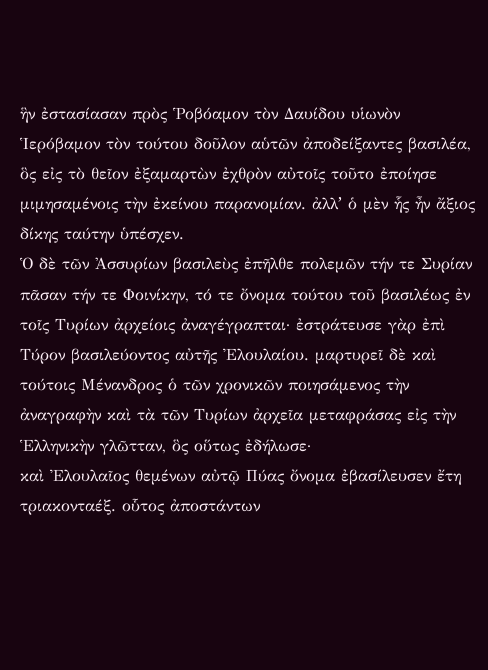ἣν ἐστασίασαν πρὸς Ῥοβόαμον τὸν Δαυίδου υἱωνὸν Ἱερόβαμον τὸν τούτου δοῦλον αὑτῶν ἀποδείξαντες βασιλέα, ὃς εἰς τὸ θεῖον ἐξαμαρτὼν ἐχθρὸν αὐτοῖς τοῦτο ἐποίησε μιμησαμένοις τὴν ἐκείνου παρανομίαν. ἀλλʼ ὁ μὲν ἧς ἦν ἄξιος δίκης ταύτην ὑπέσχεν.
Ὁ δὲ τῶν Ἀσσυρίων βασιλεὺς ἐπῆλθε πολεμῶν τήν τε Συρίαν πᾶσαν τήν τε Φοινίκην, τό τε ὄνομα τούτου τοῦ βασιλέως ἐν τοῖς Τυρίων ἀρχείοις ἀναγέγραπται· ἐστράτευσε γὰρ ἐπὶ Τύρον βασιλεύοντος αὐτῆς Ἐλουλαίου. μαρτυρεῖ δὲ καὶ τούτοις Μένανδρος ὁ τῶν χρονικῶν ποιησάμενος τὴν ἀναγραφὴν καὶ τὰ τῶν Τυρίων ἀρχεῖα μεταφράσας εἰς τὴν Ἑλληνικὴν γλῶτταν, ὃς οὕτως ἐδήλωσε·
καὶ Ἐλουλαῖος θεμένων αὐτῷ Πύας ὄνομα ἐβασίλευσεν ἔτη τριακονταέξ. οὗτος ἀποστάντων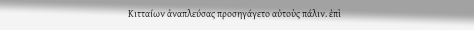Κιτταίων ἀναπλεύσας προσηγάγετο αὐτοὺς πάλιν. ἐπὶ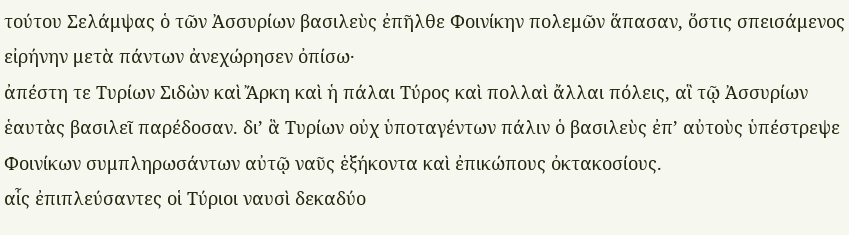τούτου Σελάμψας ὁ τῶν Ἀσσυρίων βασιλεὺς ἐπῆλθε Φοινίκην πολεμῶν ἅπασαν, ὅστις σπεισάμενος εἰρήνην μετὰ πάντων ἀνεχώρησεν ὀπίσω·
ἀπέστη τε Τυρίων Σιδὼν καὶ Ἄρκη καὶ ἡ πάλαι Τύρος καὶ πολλαὶ ἄλλαι πόλεις, αἳ τῷ Ἀσσυρίων ἑαυτὰς βασιλεῖ παρέδοσαν. διʼ ἃ Τυρίων οὐχ ὑποταγέντων πάλιν ὁ βασιλεὺς ἐπʼ αὐτοὺς ὑπέστρεψε Φοινίκων συμπληρωσάντων αὐτῷ ναῦς ἑξήκοντα καὶ ἐπικώπους ὀκτακοσίους.
αἷς ἐπιπλεύσαντες οἱ Τύριοι ναυσὶ δεκαδύο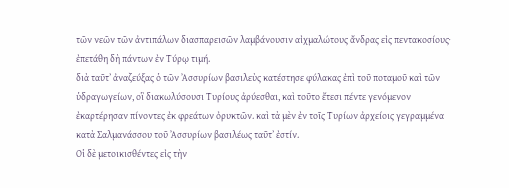τῶν νεῶν τῶν ἀντιπάλων διασπαρεισῶν λαμβάνουσιν αἰχμαλώτους ἄνδρας εἰς πεντακοσίους· ἐπετάθη δὴ πάντων ἐν Τύρῳ τιμή.
διὰ ταῦτʼ ἀναζεύξας ὁ τῶν Ἀσσυρίων βασιλεὺς κατέστησε φύλακας ἐπὶ τοῦ ποταμοῦ καὶ τῶν ὑδραγωγείων, οἳ διακωλύσουσι Τυρίους ἀρύεσθαι, καὶ τοῦτο ἔτεσι πέντε γενόμενον ἐκαρτέρησαν πίνοντες ἐκ φρεάτων ὀρυκτῶν. καὶ τὰ μὲν ἐν τοῖς Τυρίων ἀρχείοις γεγραμμένα κατὰ Σαλμανάσσου τοῦ Ἀσσυρίων βασιλέως ταῦτʼ ἐστίν.
Οἱ δὲ μετοικισθέντες εἰς τὴν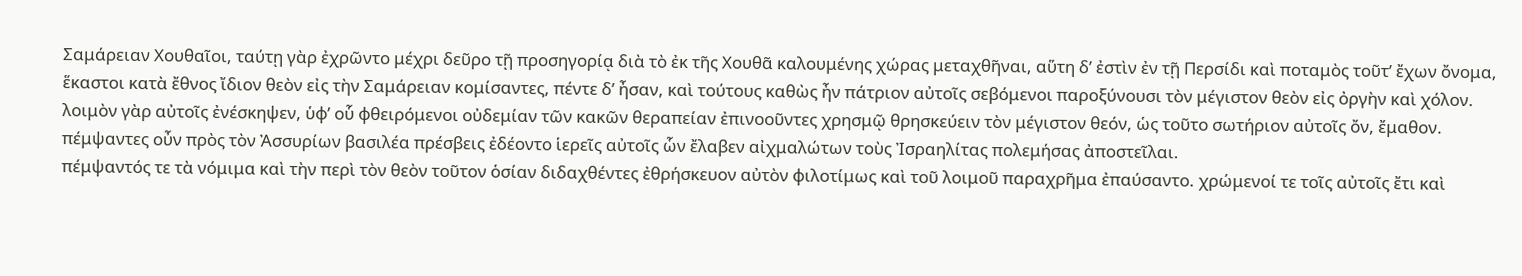Σαμάρειαν Χουθαῖοι, ταύτῃ γὰρ ἐχρῶντο μέχρι δεῦρο τῇ προσηγορίᾳ διὰ τὸ ἐκ τῆς Χουθᾶ καλουμένης χώρας μεταχθῆναι, αὕτη δʼ ἐστὶν ἐν τῇ Περσίδι καὶ ποταμὸς τοῦτʼ ἔχων ὄνομα, ἕκαστοι κατὰ ἔθνος ἴδιον θεὸν εἰς τὴν Σαμάρειαν κομίσαντες, πέντε δʼ ἦσαν, καὶ τούτους καθὼς ἦν πάτριον αὐτοῖς σεβόμενοι παροξύνουσι τὸν μέγιστον θεὸν εἰς ὀργὴν καὶ χόλον.
λοιμὸν γὰρ αὐτοῖς ἐνέσκηψεν, ὑφʼ οὗ φθειρόμενοι οὐδεμίαν τῶν κακῶν θεραπείαν ἐπινοοῦντες χρησμῷ θρησκεύειν τὸν μέγιστον θεόν, ὡς τοῦτο σωτήριον αὐτοῖς ὄν, ἔμαθον. πέμψαντες οὖν πρὸς τὸν Ἀσσυρίων βασιλέα πρέσβεις ἐδέοντο ἱερεῖς αὐτοῖς ὧν ἔλαβεν αἰχμαλώτων τοὺς Ἰσραηλίτας πολεμήσας ἀποστεῖλαι.
πέμψαντός τε τὰ νόμιμα καὶ τὴν περὶ τὸν θεὸν τοῦτον ὁσίαν διδαχθέντες ἐθρήσκευον αὐτὸν φιλοτίμως καὶ τοῦ λοιμοῦ παραχρῆμα ἐπαύσαντο. χρώμενοί τε τοῖς αὐτοῖς ἔτι καὶ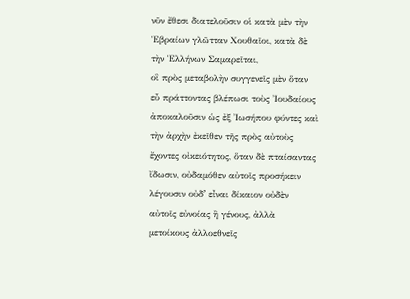νῦν ἔθεσι διατελοῦσιν οἱ κατὰ μὲν τὴν Ἑβραίων γλῶτταν Χουθαῖοι, κατὰ δὲ τὴν Ἑλλήνων Σαμαρεῖται,
οἳ πρὸς μεταβολὴν συγγενεῖς μὲν ὅταν εὖ πράττοντας βλέπωσι τοὺς Ἰουδαίους ἀποκαλοῦσιν ὡς ἐξ Ἰωσήπου φύντες καὶ τὴν ἀρχὴν ἐκεῖθεν τῆς πρὸς αὐτοὺς ἔχοντες οἰκειότητος, ὅταν δὲ πταίσαντας ἴδωσιν, οὐδαμόθεν αὐτοῖς προσήκειν λέγουσιν οὐδʼ εἶναι δίκαιον οὐδὲν αὐτοῖς εὐνοίας ἢ γένους, ἀλλὰ μετοίκους ἀλλοεθνεῖς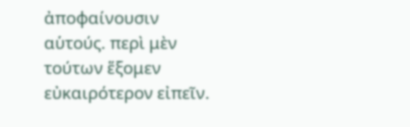ἀποφαίνουσιν αὑτούς. περὶ μὲν τούτων ἕξομεν εὐκαιρότερον εἰπεῖν.